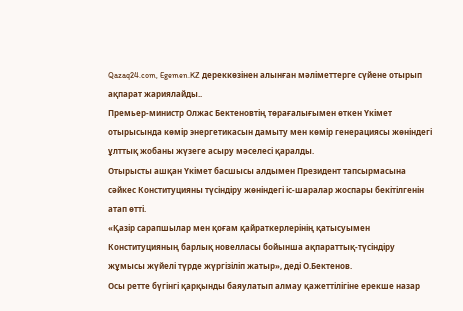Qazaq24.com, Egemen.KZ дереккөзінен алынған мәліметтерге сүйене отырып ақпарат жариялайды..
Премьер-министр Олжас Бектеновтің төрағалығымен өткен Үкімет отырысында көмір энергетикасын дамыту мен көмір генерациясы жөніндегі ұлттық жобаны жүзеге асыру мәселесі қаралды.
Отырысты ашқан Үкімет басшысы алдымен Президент тапсырмасына сәйкес Конституцияны түсіндіру жөніндегі іс-шаралар жоспары бекітілгенін атап өтті.
«Қазір сарапшылар мен қоғам қайраткерлерінің қатысуымен Конституцияның барлық новелласы бойынша ақпараттық-түсіндіру жұмысы жүйелі түрде жүргізіліп жатыр», деді О.Бектенов.
Осы ретте бүгінгі қарқынды баяулатып алмау қажеттілігіне ерекше назар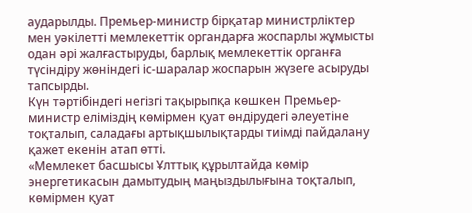аударылды. Премьер-министр бірқатар министрліктер мен уәкілетті мемлекеттік органдарға жоспарлы жұмысты одан әрі жалғастыруды, барлық мемлекеттік органға түсіндіру жөніндегі іс-шаралар жоспарын жүзеге асыруды тапсырды.
Күн тәртібіндегі негізгі тақырыпқа көшкен Премьер-министр еліміздің көмірмен қуат өндірудегі әлеуетіне тоқталып, саладағы артықшылықтарды тиімді пайдалану қажет екенін атап өтті.
«Мемлекет басшысы Ұлттық құрылтайда көмір энергетикасын дамытудың маңыздылығына тоқталып, көмірмен қуат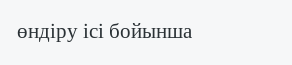өндіру ісі бойынша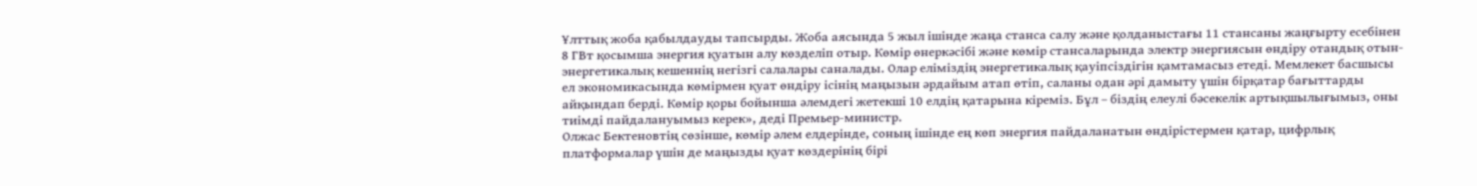Ұлттық жоба қабылдауды тапсырды. Жоба аясында 5 жыл ішінде жаңа станса салу және қолданыстағы 11 стансаны жаңғырту есебінен 8 ГВт қосымша энергия қуатын алу көзделіп отыр. Көмір өнеркәсібі және көмір стансаларында электр энергиясын өндіру отандық отын-энергетикалық кешеннің негізгі салалары саналады. Олар еліміздің энергетикалық қауіпсіздігін қамтамасыз етеді. Мемлекет басшысы ел экономикасында көмірмен қуат өндіру ісінің маңызын әрдайым атап өтіп, саланы одан әрі дамыту үшін бірқатар бағыттарды айқындап берді. Көмір қоры бойынша әлемдегі жетекші 10 елдің қатарына кіреміз. Бұл – біздің елеулі бәсекелік артықшылығымыз, оны тиімді пайдалануымыз керек», деді Премьер-министр.
Олжас Бектеновтің сөзінше, көмір әлем елдерінде, соның ішінде ең көп энергия пайдаланатын өндірістермен қатар, цифрлық платформалар үшін де маңызды қуат көздерінің бірі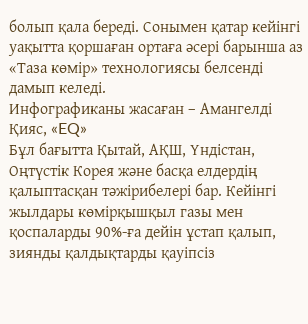болып қала береді. Сонымен қатар кейінгі уақытта қоршаған ортаға әсері барынша аз «Таза көмір» технологиясы белсенді дамып келеді.
Инфографиканы жасаған – Амангелді Қияс, «EQ»
Бұл бағытта Қытай, АҚШ, Үндістан, Оңтүстік Корея және басқа елдердің қалыптасқан тәжірибелері бар. Кейінгі жылдары көмірқышқыл газы мен қоспаларды 90%-ға дейін ұстап қалып, зиянды қалдықтарды қауіпсіз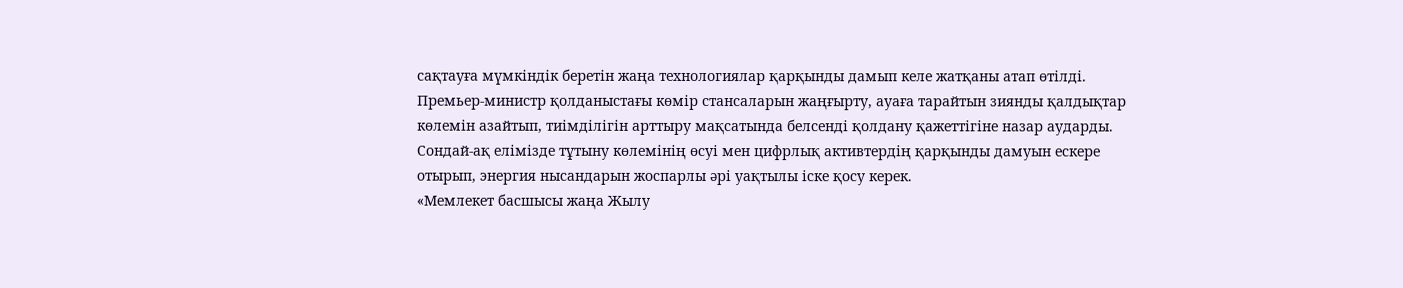сақтауға мүмкіндік беретін жаңа технологиялар қарқынды дамып келе жатқаны атап өтілді. Премьер-министр қолданыстағы көмір стансаларын жаңғырту, ауаға тарайтын зиянды қалдықтар көлемін азайтып, тиімділігін арттыру мақсатында белсенді қолдану қажеттігіне назар аударды.
Сондай-ақ елімізде тұтыну көлемінің өсуі мен цифрлық активтердің қарқынды дамуын ескере отырып, энергия нысандарын жоспарлы әрі уақтылы іске қосу керек.
«Мемлекет басшысы жаңа Жылу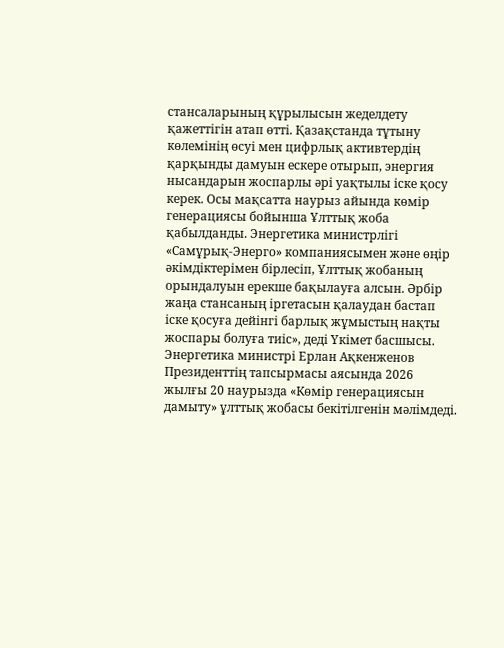стансаларының құрылысын жеделдету қажеттігін атап өтті. Қазақстанда тұтыну көлемінің өсуі мен цифрлық активтердің қарқынды дамуын ескере отырып, энергия нысандарын жоспарлы әрі уақтылы іске қосу керек. Осы мақсатта наурыз айында көмір генерациясы бойынша Ұлттық жоба қабылданды. Энергетика министрлігі «Самұрық-Энерго» компаниясымен және өңір әкімдіктерімен бірлесіп, Ұлттық жобаның орындалуын ерекше бақылауға алсын. Әрбір жаңа стансаның іргетасын қалаудан бастап іске қосуға дейінгі барлық жұмыстың нақты жоспары болуға тиіс», деді Үкімет басшысы.
Энергетика министрі Ерлан Ақкенженов Президенттің тапсырмасы аясында 2026 жылғы 20 наурызда «Көмір генерациясын дамыту» ұлттық жобасы бекітілгенін мәлімдеді.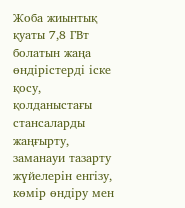Жоба жиынтық қуаты 7,8 ГВт болатын жаңа өндірістерді іске қосу, қолданыстағы стансаларды жаңғырту, заманауи тазарту жүйелерін енгізу, көмір өндіру мен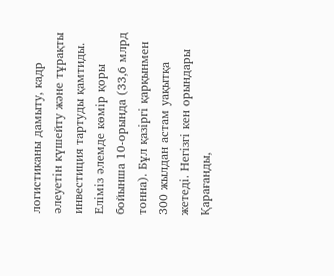логистиканы дамыту, кадр әлеуетін күшейту және тұрақты инвестиция тартуды қамтиды. Еліміз әлемде көмір қоры бойынша 10-орында (33,6 млрд тонна). Бұл қазіргі қарқынмен 300 жылдан астам уақытқа жетеді. Негізгі кен орындары Қарағанды,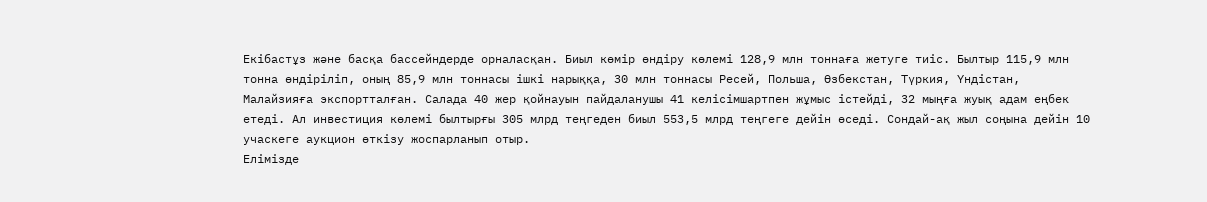Екібастұз және басқа бассейндерде орналасқан. Биыл көмір өндіру көлемі 128,9 млн тоннаға жетуге тиіс. Былтыр 115,9 млн тонна өндіріліп, оның 85,9 млн тоннасы ішкі нарыққа, 30 млн тоннасы Ресей, Польша, Өзбекстан, Түркия, Үндістан, Малайзияға экспортталған. Салада 40 жер қойнауын пайдаланушы 41 келісімшартпен жұмыс істейді, 32 мыңға жуық адам еңбек етеді. Ал инвестиция көлемі былтырғы 305 млрд теңгеден биыл 553,5 млрд теңгеге дейін өседі. Сондай-ақ жыл соңына дейін 10 учаскеге аукцион өткізу жоспарланып отыр.
Елімізде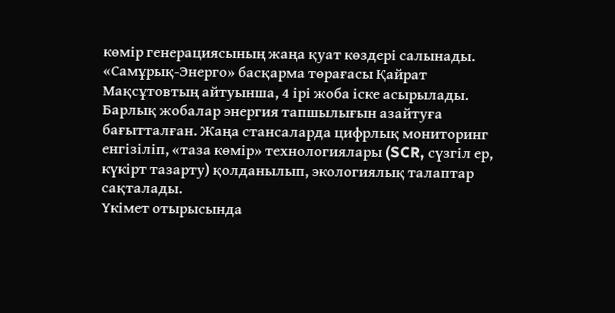көмір генерациясының жаңа қуат көздері салынады. «Самұрық-Энерго» басқарма төрағасы Қайрат Мақсұтовтың айтуынша, 4 ірі жоба іске асырылады. Барлық жобалар энергия тапшылығын азайтуға бағытталған. Жаңа стансаларда цифрлық мониторинг енгізіліп, «таза көмір» технологиялары (SCR, сүзгіл ер, күкірт тазарту) қолданылып, экологиялық талаптар сақталады.
Үкімет отырысында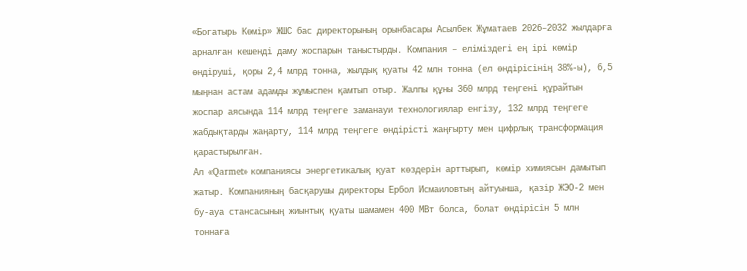«Богатырь Көмір» ЖШС бас директорының орынбасары Асылбек Жұматаев 2026–2032 жылдарға арналған кешенді даму жоспарын таныстырды. Компания – еліміздегі ең ірі көмір өндіруші, қоры 2,4 млрд тонна, жылдық қуаты 42 млн тонна (ел өндірісінің 38%-ы), 6,5 мыңнан астам адамды жұмыспен қамтып отыр. Жалпы құны 360 млрд теңгені құрайтын жоспар аясында 114 млрд теңгеге заманауи технологиялар енгізу, 132 млрд теңгеге жабдықтарды жаңарту, 114 млрд теңгеге өндірісті жаңғырту мен цифрлық трансформация қарастырылған.
Ал «Qarmet» компаниясы энергетикалық қуат көздерін арттырып, көмір химиясын дамытып жатыр. Компанияның басқарушы директоры Ербол Исмаиловтың айтуынша, қазір ЖЭО-2 мен бу-ауа стансасының жиынтық қуаты шамамен 400 МВт болса, болат өндірісін 5 млн тоннаға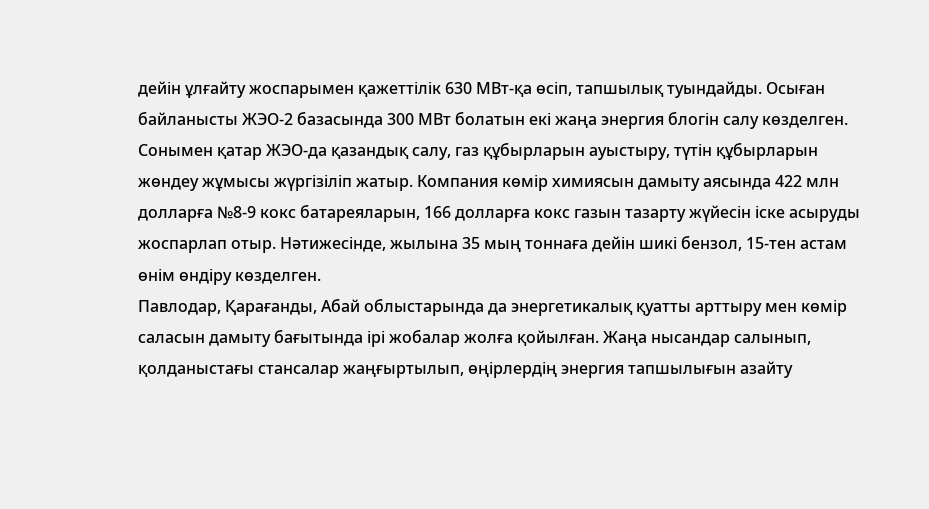дейін ұлғайту жоспарымен қажеттілік 630 МВт-қа өсіп, тапшылық туындайды. Осыған байланысты ЖЭО-2 базасында 300 МВт болатын екі жаңа энергия блогін салу көзделген. Сонымен қатар ЖЭО-да қазандық салу, газ құбырларын ауыстыру, түтін құбырларын жөндеу жұмысы жүргізіліп жатыр. Компания көмір химиясын дамыту аясында 422 млн долларға №8-9 кокс батареяларын, 166 долларға кокс газын тазарту жүйесін іске асыруды жоспарлап отыр. Нәтижесінде, жылына 35 мың тоннаға дейін шикі бензол, 15-тен астам өнім өндіру көзделген.
Павлодар, Қарағанды, Абай облыстарында да энергетикалық қуатты арттыру мен көмір саласын дамыту бағытында ірі жобалар жолға қойылған. Жаңа нысандар салынып, қолданыстағы стансалар жаңғыртылып, өңірлердің энергия тапшылығын азайту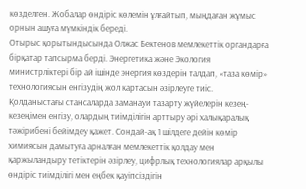көзделген. Жобалар өндіріс көлемін ұлғайтып, мыңдаған жұмыс орнын ашуға мүмкіндік береді.
Отырыс қорытындысында Олжас Бектенов мемлекеттік органдарға бірқатар тапсырма берді. Энергетика және Экология министрліктері бір ай ішінде энергия көздерін талдап, «таза көмір» технологиясын енгізудің жол картасын әзірлеуге тиіс. Қолданыстағы стансаларда заманауи тазарту жүйелерін кезең-кезеңімен енгізу, олардың тиімділігін арттыру әрі халықаралық тәжірибені бейімдеу қажет. Сондай-ақ 1 шілдеге дейін көмір химиясын дамытуға арналған мемлекеттік қолдау мен қаржыландыру тетіктерін әзірлеу, цифрлық технологиялар арқылы өндіріс тиімділігі мен еңбек қауіпсіздігін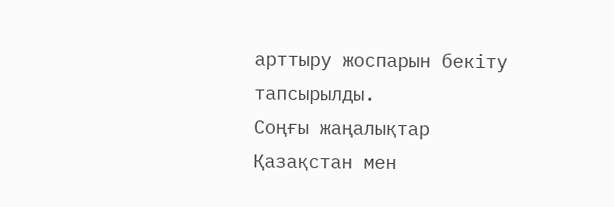арттыру жоспарын бекіту тапсырылды.
Соңғы жаңалықтар
Қазақстан мен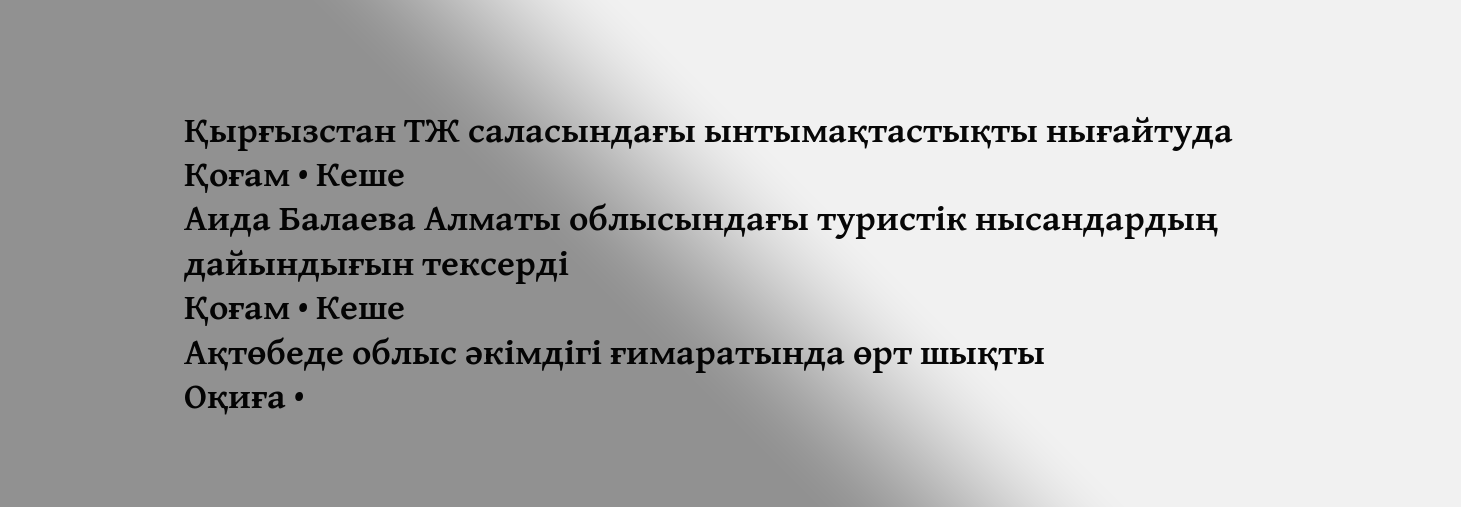Қырғызстан ТЖ саласындағы ынтымақтастықты нығайтуда
Қоғам • Кеше
Аида Балаева Алматы облысындағы туристік нысандардың дайындығын тексерді
Қоғам • Кеше
Ақтөбеде облыс әкімдігі ғимаратында өрт шықты
Оқиға •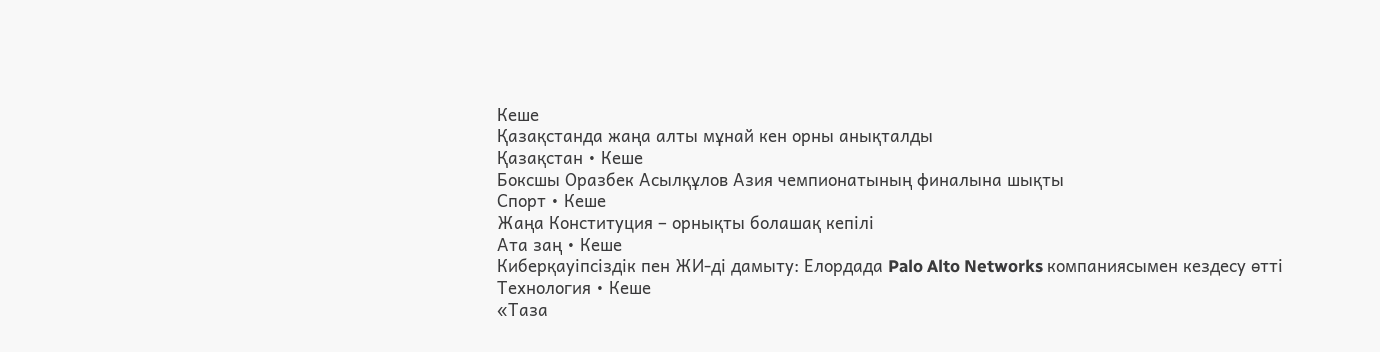Кеше
Қазақстанда жаңа алты мұнай кен орны анықталды
Қазақстан • Кеше
Боксшы Оразбек Асылқұлов Азия чемпионатының финалына шықты
Спорт • Кеше
Жаңа Конституция – орнықты болашақ кепілі
Ата заң • Кеше
Киберқауіпсіздік пен ЖИ-ді дамыту: Елордада Palo Alto Networks компаниясымен кездесу өтті
Технология • Кеше
«Таза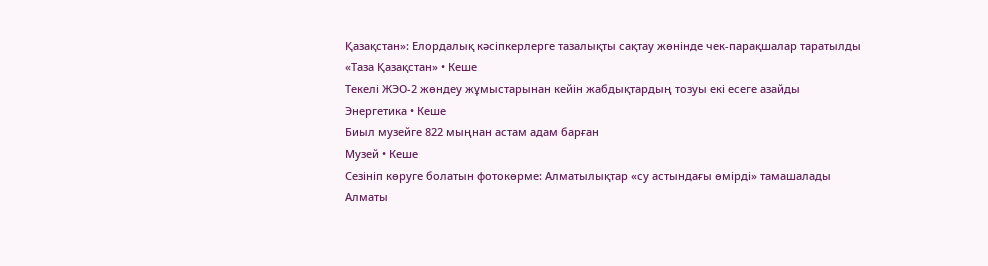Қазақстан»: Елордалық кәсіпкерлерге тазалықты сақтау жөнінде чек-парақшалар таратылды
«Таза Қазақстан» • Кеше
Текелі ЖЭО-2 жөндеу жұмыстарынан кейін жабдықтардың тозуы екі есеге азайды
Энергетика • Кеше
Биыл музейге 822 мыңнан астам адам барған
Музей • Кеше
Сезініп көруге болатын фотокөрме: Алматылықтар «су астындағы өмірді» тамашалады
Алматы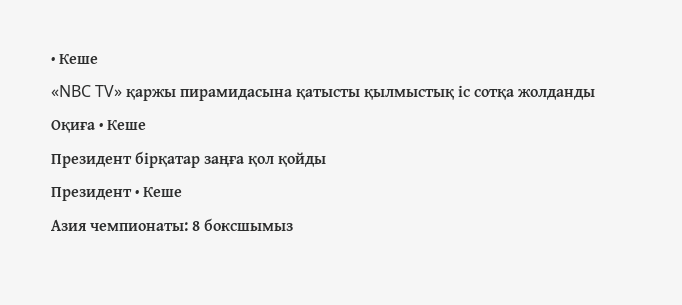• Кеше
«NBC TV» қаржы пирамидасына қатысты қылмыстық іс сотқа жолданды
Оқиға • Кеше
Президент бірқатар заңға қол қойды
Президент • Кеше
Азия чемпионаты: 8 боксшымыз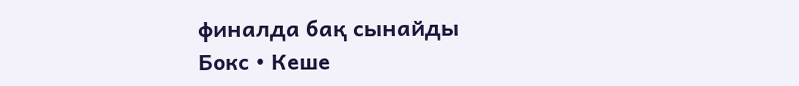финалда бақ сынайды
Бокс • Кеше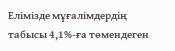Елімізде мұғалімдердің табысы 4,1%-ға төмендеген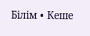Білім • Кеше